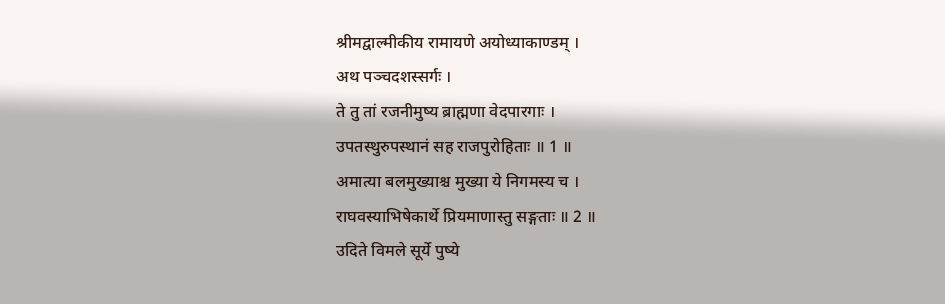श्रीमद्वाल्मीकीय रामायणे अयोध्याकाण्डम् ।
अथ पञ्चदशस्सर्गः ।
ते तु तां रजनीमुष्य ब्राह्मणा वेदपारगाः ।
उपतस्थुरुपस्थानं सह राजपुरोहिताः ॥ 1 ॥
अमात्या बलमुख्याश्च मुख्या ये निगमस्य च ।
राघवस्याभिषेकार्थे प्रियमाणास्तु सङ्गताः ॥ 2 ॥
उदिते विमले सूर्ये पुष्ये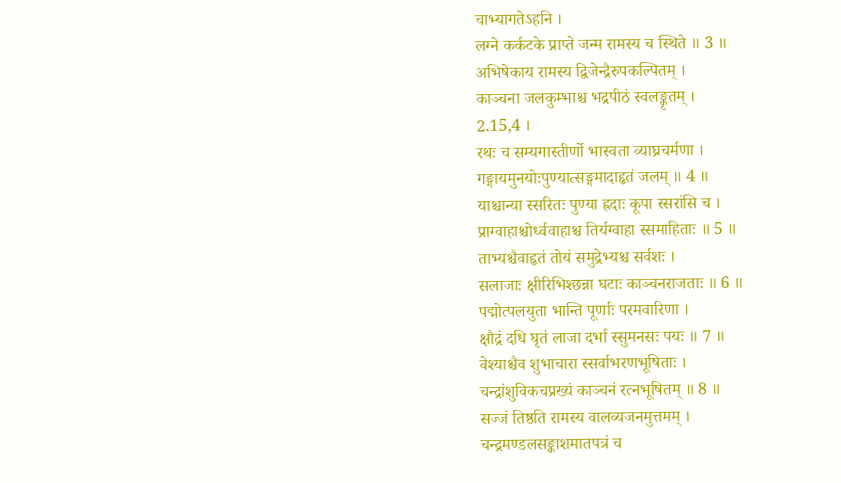चाभ्यागतेऽहनि ।
लग्ने कर्कटके प्राप्ते जन्म रामस्य च स्थिते ॥ 3 ॥
अभिषेकाय रामस्य द्विजेन्द्रैरुपकल्पितम् ।
काञ्चना जलकुम्भाश्च भद्रपीठं स्वलङ्कृतम् ।
2.15,4 ।
रथः च सम्यगास्तीर्णो भास्वता व्याघ्रचर्मणा ।
गङ्गायमुनयोःपुण्यात्सङ्गमादाहृतं जलम् ॥ 4 ॥
याश्चान्या स्सरितः पुण्या ह्रदाः कूपा स्सरांसि च ।
प्राग्वाहाश्चोर्ध्ववाहाश्च तिर्यग्वाहा स्समाहिताः ॥ 5 ॥
ताभ्यश्चैवाहृतं तोयं समुद्रेभ्यश्च सर्वशः ।
सलाजाः क्षीरिभिश्छन्ना घटाः काञ्चनराजताः ॥ 6 ॥
पद्मोत्पलयुता भान्ति पूर्णाः परमवारिणा ।
क्षौद्रं दधि घृतं लाजा दर्भा स्सुमनसः पयः ॥ 7 ॥
वेश्याश्चैव शुभाचारा स्सर्वाभरणभूषिताः ।
चन्द्रांशुविकचप्रख्यं काञ्चनं रत्नभूषितम् ॥ 8 ॥
सज्जं तिष्ठति रामस्य वालव्यजनमुत्तमम् ।
चन्द्रमण्डलसङ्काशमातपत्रं च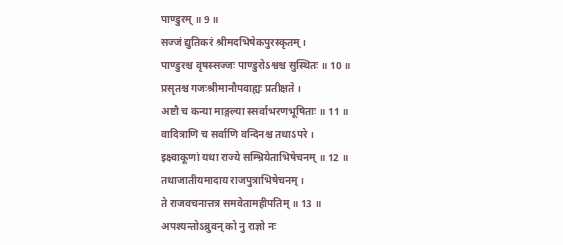पाण्डुरम् ॥ 9 ॥
सज्जं द्युतिकरं श्रीमदभिषेकपुरस्कृतम् ।
पाण्डुरश्च वृषस्सज्जः पाण्डुरोऽश्वश्च सुस्थितः ॥ 10 ॥
प्रसृतश्च गजःश्रीमानौपवाह्यः प्रतीक्षते ।
अष्टौ च कन्या माङ्गल्या स्सर्वाभरणभूषिताः ॥ 11 ॥
वादित्राणि च सर्वाणि वन्दिनश्च तथाऽपरे ।
इक्ष्वाकूणां यथा राज्ये सम्भ्रियेताभिषेचनम् ॥ 12 ॥
तथाजातीयमादाय राजपुत्राभिषेचनम् ।
ते राजवचनात्तत्र समवेतामहीपतिम् ॥ 13 ॥
अपश्यन्तोऽब्रुवन् को नु राज्ञो नः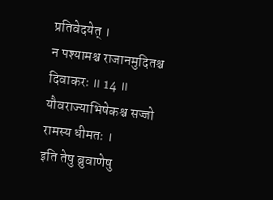प्रतिवेदयेत् ।
न पश्यामश्च राजानमुदितश्च दिवाकरः ॥ 14 ॥
यौवराज्याभिषेकश्च सज्जो रामस्य धीमतः ।
इति तेषु ब्रुवाणेषु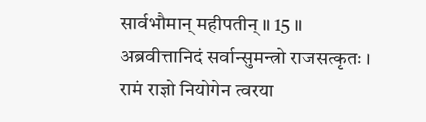सार्वभौमान् महीपतीन् ॥ 15 ॥
अब्रवीत्तानिदं सर्वान्सुमन्त्रो राजसत्कृतः ।
रामं राज्ञो नियोगेन त्वरया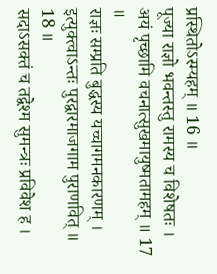प्रस्थितोऽस्म्यहम् ॥ 16 ॥
पूज्या राज्ञो भवन्तस्तु रामस्य च विशेषतः ।
अयं पृच्छामि वचनात्सुखमायुष्मतामहम् ॥ 17 ॥
राज्ञः सम्प्रति बुद्धस्य यच्चागमनकारणम् ।
इत्युक्त्वाऽन्तः पुरद्वारमाजगाम पुराणवित् ॥ 18 ॥
सदाऽसक्तं च तद्वेश्म सुमन्त्रः प्रविवेश ह ।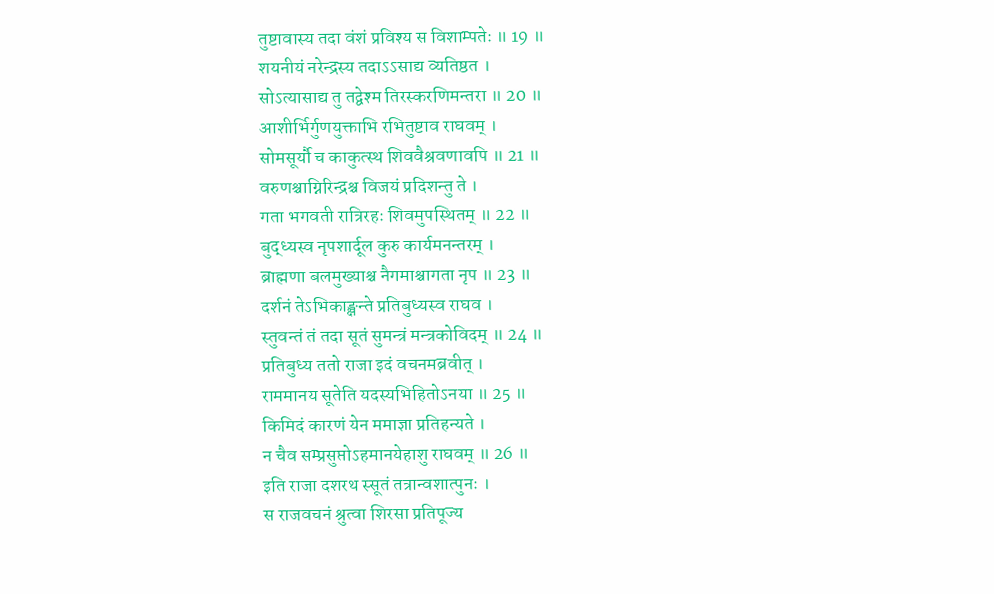तुष्टावास्य तदा वंशं प्रविश्य स विशाम्पतेः ॥ 19 ॥
शयनीयं नरेन्द्रस्य तदाऽऽसाद्य व्यतिष्ठत ।
सोऽत्यासाद्य तु तद्वेश्म तिरस्करणिमन्तरा ॥ 20 ॥
आशीर्भिर्गुणयुक्ताभि रभितुष्टाव राघवम् ।
सोमसूर्यौ च काकुत्स्थ शिववैश्रवणावपि ॥ 21 ॥
वरुणश्चाग्निरिन्द्रश्च विजयं प्रदिशन्तु ते ।
गता भगवती रात्रिरहः शिवमुपस्थितम् ॥ 22 ॥
बुद्ध्यस्व नृपशार्दूल कुरु कार्यमनन्तरम् ।
ब्राह्मणा बलमुख्याश्च नैगमाश्चागता नृप ॥ 23 ॥
दर्शनं तेऽभिकाङ्क्षन्ते प्रतिबुध्यस्व राघव ।
स्तुवन्तं तं तदा सूतं सुमन्त्रं मन्त्रकोविदम् ॥ 24 ॥
प्रतिबुध्य ततो राजा इदं वचनमब्रवीत् ।
राममानय सूतेति यदस्यभिहितोऽनया ॥ 25 ॥
किमिदं कारणं येन ममाज्ञा प्रतिहन्यते ।
न चैव सम्प्रसुप्तोऽहमानयेहाशु राघवम् ॥ 26 ॥
इति राजा दशरथ स्सूतं तत्रान्वशात्पुनः ।
स राजवचनं श्रुत्वा शिरसा प्रतिपूज्य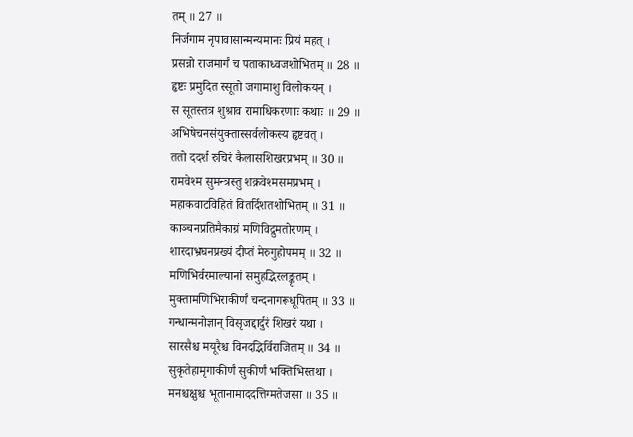तम् ॥ 27 ॥
निर्जगाम नृपावासान्मन्यमानः प्रियं महत् ।
प्रसन्नो राजमार्गं च पताकाध्वजशोभितम् ॥ 28 ॥
हृष्टः प्रमुदित स्सूतो जगामाशु विलोकयन् ।
स सूतस्तत्र शुश्राव रामाधिकरणाः कथाः ॥ 29 ॥
अभिषेचनसंयुक्तास्सर्वलोकस्य हृष्टवत् ।
ततो ददर्श रुचिरं कैलासशिखरप्रभम् ॥ 30 ॥
रामवेश्म सुमन्त्रस्तु शक्रवेश्मसमप्रभम् ।
महाकवाटविहितं वितर्दिशतशोभितम् ॥ 31 ॥
काञ्चनप्रतिमैकाग्रं मणिविद्रुमतोरणम् ।
शारदाभ्रघनप्रख्यं दीप्तं मेरुगुहोपमम् ॥ 32 ॥
मणिभिर्वरमाल्यानां समुहद्भिरलङ्कृतम् ।
मुक्तामणिभिराकीर्णं चन्दनागरूधूपितम् ॥ 33 ॥
गन्धान्मनोज्ञान् विसृजद्दार्दुरं शिखरं यथा ।
सारसैश्च मयूरैश्च विनदद्भिर्विराजितम् ॥ 34 ॥
सुकृतेहामृगाकीर्णं सुकीर्णं भक्तिभिस्तथा ।
मनश्चक्षुश्च भूतानामाददत्तिग्मतेजसा ॥ 35 ॥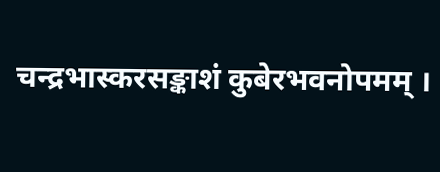चन्द्रभास्करसङ्काशं कुबेरभवनोपमम् ।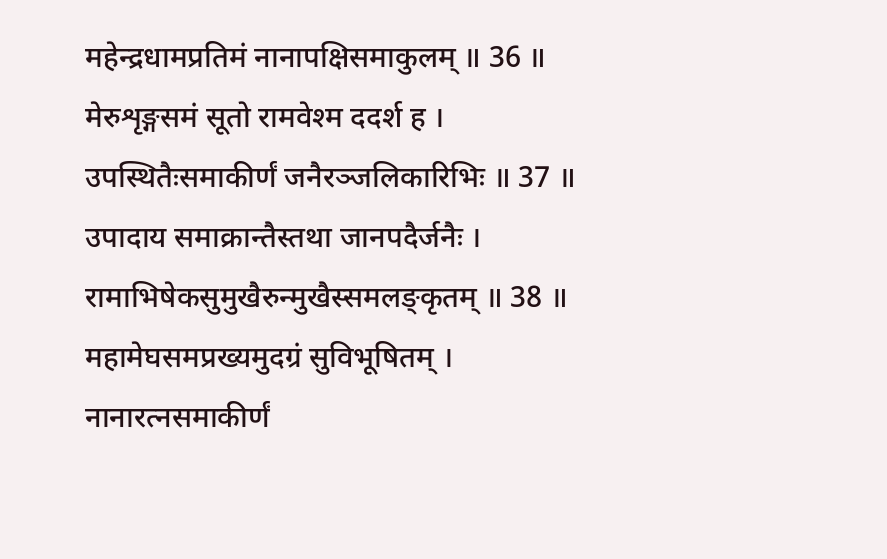महेन्द्रधामप्रतिमं नानापक्षिसमाकुलम् ॥ 36 ॥
मेरुशृङ्गसमं सूतो रामवेश्म ददर्श ह ।
उपस्थितैःसमाकीर्णं जनैरञ्जलिकारिभिः ॥ 37 ॥
उपादाय समाक्रान्तैस्तथा जानपदैर्जनैः ।
रामाभिषेकसुमुखैरुन्मुखैस्समलङ्कृतम् ॥ 38 ॥
महामेघसमप्रख्यमुदग्रं सुविभूषितम् ।
नानारत्नसमाकीर्णं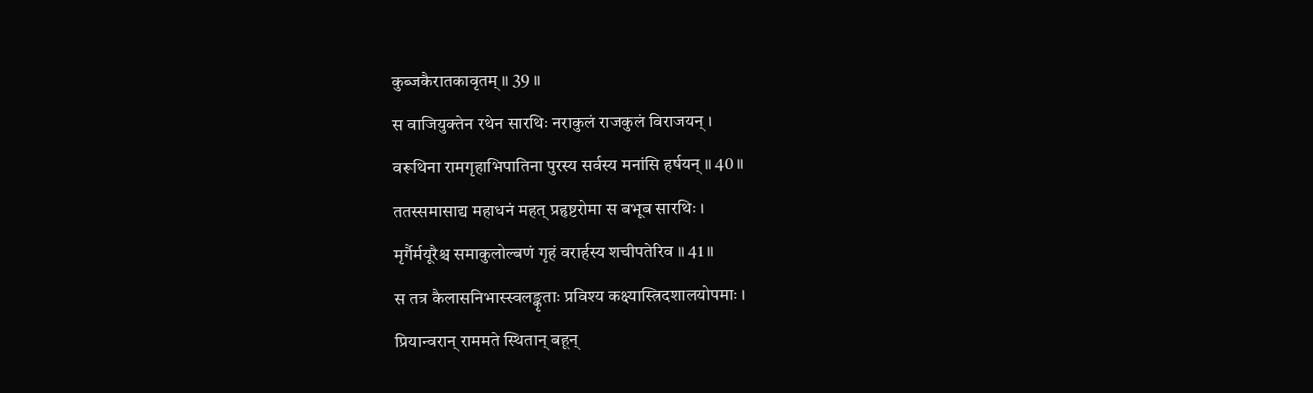कुब्जकैरातकावृतम् ॥ 39 ॥
स वाजियुक्तेन रथेन सारथिः नराकुलं राजकुलं विराजयन् ।
वरूथिना रामगृहाभिपातिना पुरस्य सर्वस्य मनांसि हर्षयन् ॥ 40 ॥
ततस्समासाद्य महाधनं महत् प्रहृष्टरोमा स बभूब सारथिः ।
मृर्गैर्मयूरैश्च समाकुलोल्बणं गृहं वरार्हस्य शचीपतेरिव ॥ 41 ॥
स तत्र कैलासनिभास्स्वलङ्कृताः प्रविश्य कक्ष्यास्त्रिदशालयोपमाः ।
प्रियान्वरान् राममते स्थितान् बहून्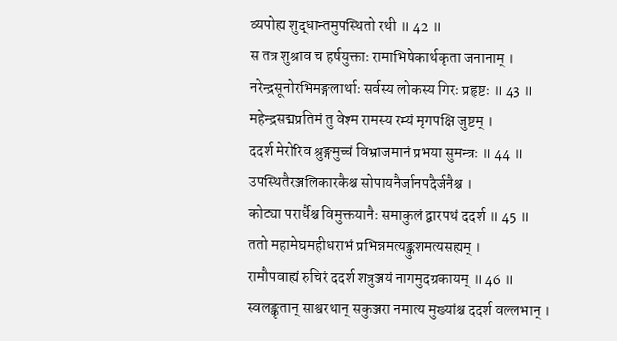व्यपोह्य शुद्धान्तमुपस्थितो रथी ॥ 42 ॥
स तत्र शुश्राव च हर्षयुक्ताः रामाभिषेकार्थकृता जनानाम् ।
नरेन्द्रसूनोरभिमङ्गलार्थाः सर्वस्य लोकस्य गिरः प्रहृष्टः ॥ 43 ॥
महेन्द्रसद्मप्रतिमं तु वेश्म रामस्य रम्यं मृगपक्षि जुष्टम् ।
ददर्श मेरोरिव श्रुङ्गमुच्चं विभ्राजमानं प्रभया सुमन्त्रः ॥ 44 ॥
उपस्थितैरञ्जलिकारकैश्च सोपायनैर्जानपदैर्जनैश्च ।
कोट्या परार्धैश्च विमुक्तयानैः समाकुलं द्वारपथं ददर्श ॥ 45 ॥
ततो महामेघमहीधराभं प्रभिन्नमत्यङ्कुशमत्यसह्यम् ।
रामौपवाह्यं रुचिरं ददर्श शत्रुञ्जयं नागमुदग्रकायम् ॥ 46 ॥
स्वलङ्कृतान् साश्वरथान् सकुञ्जरा नमात्य मुख्यांश्च ददर्श वल्लभान् ।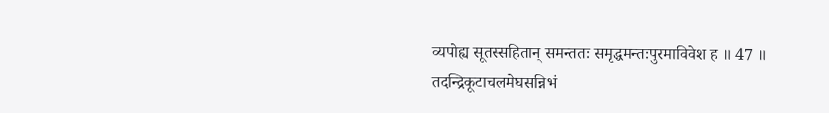व्यपोह्य सूतस्सहितान् समन्ततः समृद्धमन्तःपुरमाविवेश ह ॥ 47 ॥
तदन्द्रिकूटाचलमेघसन्निभं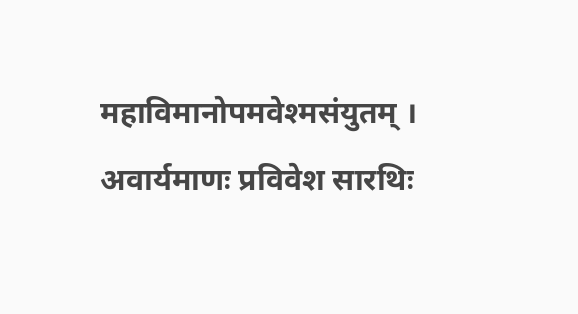महाविमानोपमवेश्मसंयुतम् ।
अवार्यमाणः प्रविवेश सारथिः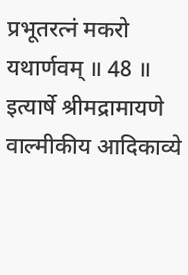प्रभूतरत्नं मकरो यथार्णवम् ॥ 48 ॥
इत्यार्षे श्रीमद्रामायणे वाल्मीकीय आदिकाव्ये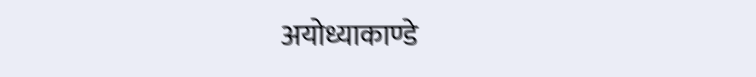अयोध्याकाण्डे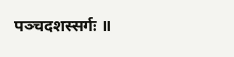पञ्चदशस्सर्गः ॥